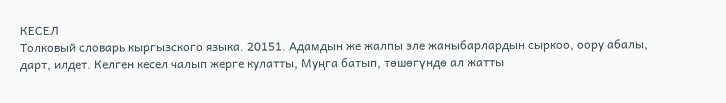КЕСЕЛ
Толковый словарь кыргызского языка. 20151. Адамдын же жалпы эле жаныбарлардын сыркоо, оору абалы, дарт, илдет. Келген кесел чалып жерге кулатты, Муңга батып, төшөгүндө ал жатты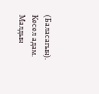(Баласагын). Кесел адам. Малдын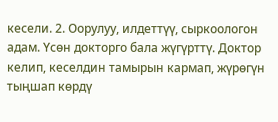кесели. 2. Оорулуу, илдеттүү, сыркоологон адам. Үсөн докторго бала жүгүрттү. Доктор келип, кеселдин тамырын кармап, жүрөгүн тыңшап көрдү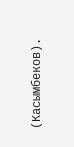(Касымбеков).